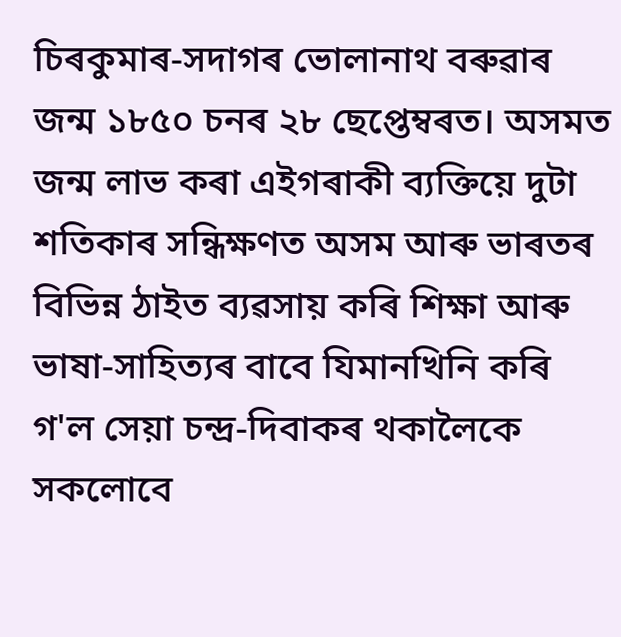চিৰকুমাৰ-সদাগৰ ভোলানাথ বৰুৱাৰ জন্ম ১৮৫০ চনৰ ২৮ ছেপ্তেম্বৰত। অসমত জন্ম লাভ কৰা এইগৰাকী ব্যক্তিয়ে দুটা শতিকাৰ সন্ধিক্ষণত অসম আৰু ভাৰতৰ বিভিন্ন ঠাইত ব্যৱসায় কৰি শিক্ষা আৰু ভাষা-সাহিত্যৰ বাবে যিমানখিনি কৰি গ'ল সেয়া চন্দ্র-দিবাকৰ থকালৈকে সকলোবে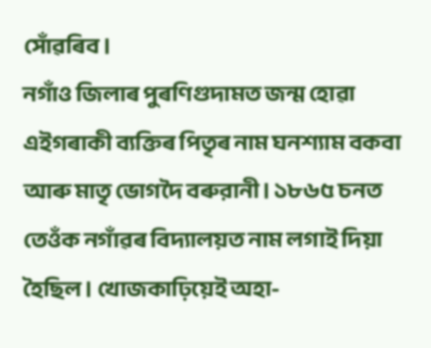সোঁৱৰিব।
নগাঁও জিলাৰ পুৰণিগুদামত জন্ম হোৱা এইগৰাকী ব্যক্তিৰ পিতৃৰ নাম ঘনশ্যাম বকবা আৰু মাতৃ ভোগদৈ বৰুরানী। ১৮৬৫ চনত তেওঁক নগাঁৱৰ বিদ্যালয়ত নাম লগাই দিয়া হৈছিল। খোজকাঢ়িয়েই অহা-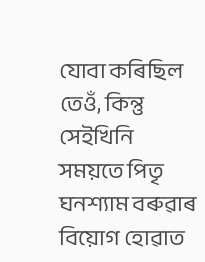যোবা কৰিছিল তেওঁ, কিন্তু সেইখিনি সময়তে পিতৃ ঘনশ্যাম বৰুৱাৰ বিয়োগ হোৱাত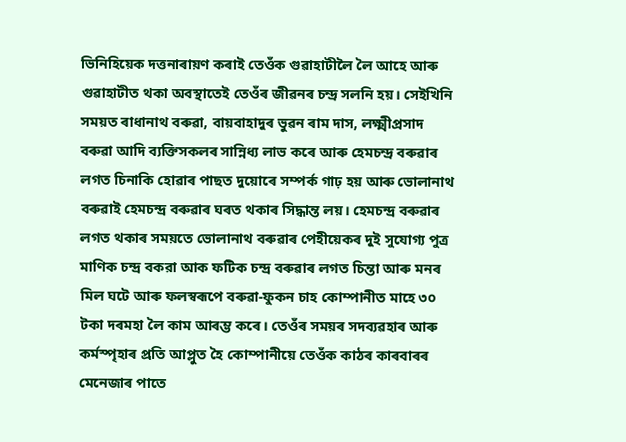ভিনিহিয়েক দত্তনাৰায়ণ কৰাই তেওঁক গুৱাহাটীলৈ লৈ আহে আৰু গুৱাহাটীত থকা অবস্থাতেই তেওঁৰ জীৱনৰ চন্দ্ৰ সলনি হয়। সেইখিনি সময়ত ৰাধানাথ বৰুৱা, বায়বাহাদুৰ ভুৱন ৰাম দাস, লক্ষ্মীপ্রসাদ বৰুৱা আদি ব্যক্তিসকলৰ সান্নিধ্য লাভ কৰে আৰু হেমচন্দ্র বৰুৱাৰ লগত চিনাকি হোৱাৰ পাছত দুয়োৰে সম্পর্ক গাঢ় হয় আৰু ভোলানাথ বৰুৱাই হেমচন্দ্র বৰুৱাৰ ঘৰত থকাৰ সিদ্ধান্ত লয়। হেমচন্দ্ৰ বৰুৱাৰ লগত থকাৰ সময়তে ভোলানাথ বৰুৱাৰ পেহীয়েকৰ দুই সুযোগ্য পুত্র মাণিক চন্দ্র বকরা আক ফটিক চন্দ্ৰ বৰুৱাৰ লগত চিন্তা আৰু মনৰ মিল ঘটে আৰু ফলস্বৰূপে বৰুৱা-ফুকন চাহ কোম্পানীত মাহে ৩০ টকা দৰমহা লৈ কাম আৰম্ভ কৰে। তেওঁৰ সময়ৰ সদব্যৱহাৰ আৰু কর্মস্পৃহাৰ প্রতি আপ্লুত হৈ কোম্পানীয়ে তেওঁক কাঠৰ কাৰবাৰৰ মেনেজাৰ পাতে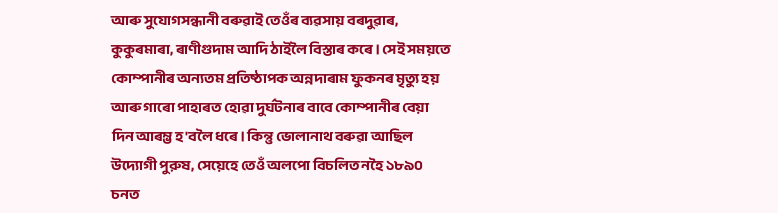আৰু সুযোগসন্ধানী বৰুৱাই তেওঁৰ ব্যৱসায় বৰদুৱাৰ, কুকুৰমাৰা, ৰাণীগুদাম আদি ঠাইলৈ বিস্তাৰ কৰে। সেই সময়তে কোম্পানীৰ অন্যতম প্রতিষ্ঠাপক অন্নদাৰাম ফুকনৰ মৃত্যু হয় আৰু গাৰো পাহাৰত হোৱা দুর্ঘটনাৰ বাবে কোম্পানীৰ বেয়া দিন আৰম্ভ হ'বলৈ ধৰে। কিন্তু ভোলানাথ বৰুৱা আছিল উদ্যোগী পুরুষ, সেয়েহে তেওঁ অলপো বিচলিত নহৈ ১৮৯০ চনত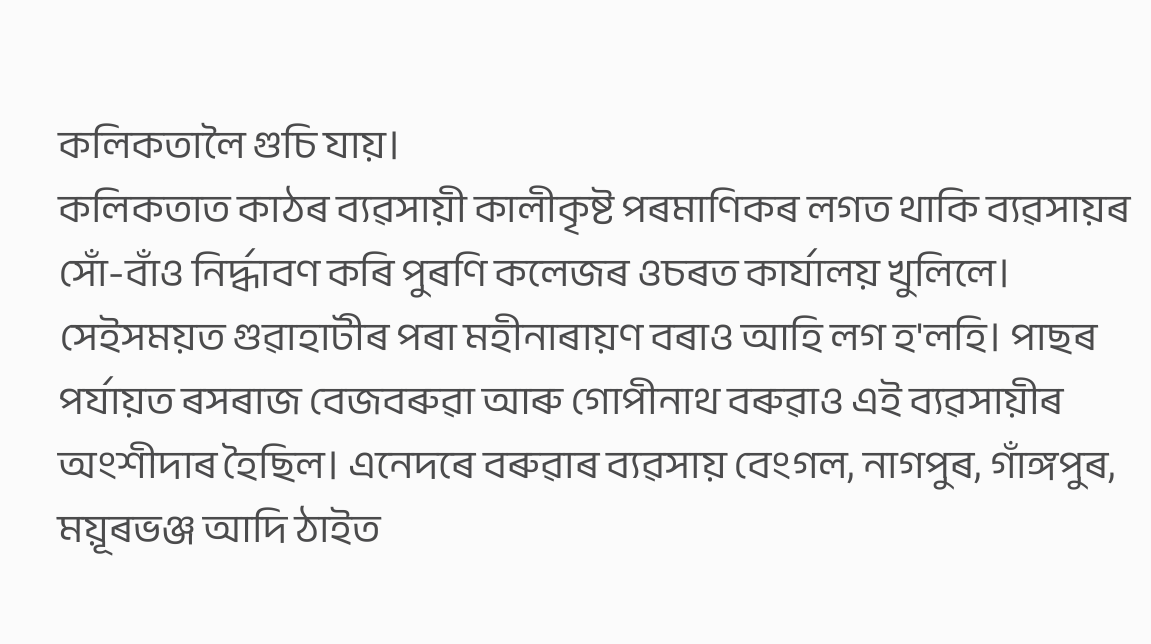কলিকতালৈ গুচি যায়।
কলিকতাত কাঠৰ ব্যৱসায়ী কালীকৃষ্ট পৰমাণিকৰ লগত থাকি ব্যৱসায়ৰ সোঁ-বাঁও নিৰ্দ্ধাবণ কৰি পুৰণি কলেজৰ ওচৰত কাৰ্যালয় খুলিলে। সেইসময়ত গুৱাহাটীৰ পৰা মহীনাৰায়ণ বৰাও আহি লগ হ'লহি। পাছৰ পৰ্যায়ত ৰসৰাজ বেজবৰুৱা আৰু গোপীনাথ বৰুৱাও এই ব্যৱসায়ীৰ অংশীদাৰ হৈছিল। এনেদৰে বৰুৱাৰ ব্যৱসায় বেংগল, নাগপুৰ, গাঁঙ্গপুৰ, ময়ূৰভঞ্জ আদি ঠাইত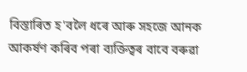বিস্তাৰিত হ'বলৈ ধৰে আৰু সহজে আনক আকর্ষণ কৰিব পৰা ব্যক্তিত্বৰ বাবে বৰুৱা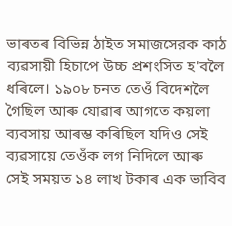ভাৰতৰ বিভিন্ন ঠাইত সমাজসেরক কাঠ ব্যৱসায়ী হিচাপে উচ্চ প্রশংসিত হ'বলৈ ধৰিলে। ১৯০৮ চনত তেওঁ বিদেশলৈ গৈছিল আৰু যোৱাৰ আগতে কয়লা ব্যবসায় আৰম্ভ কৰিছিল যদিও সেই ব্যৱসায়ে তেওঁক লগ নিদিলে আৰু সেই সময়ত ১৪ লাখ টকাৰ এক ভাবিব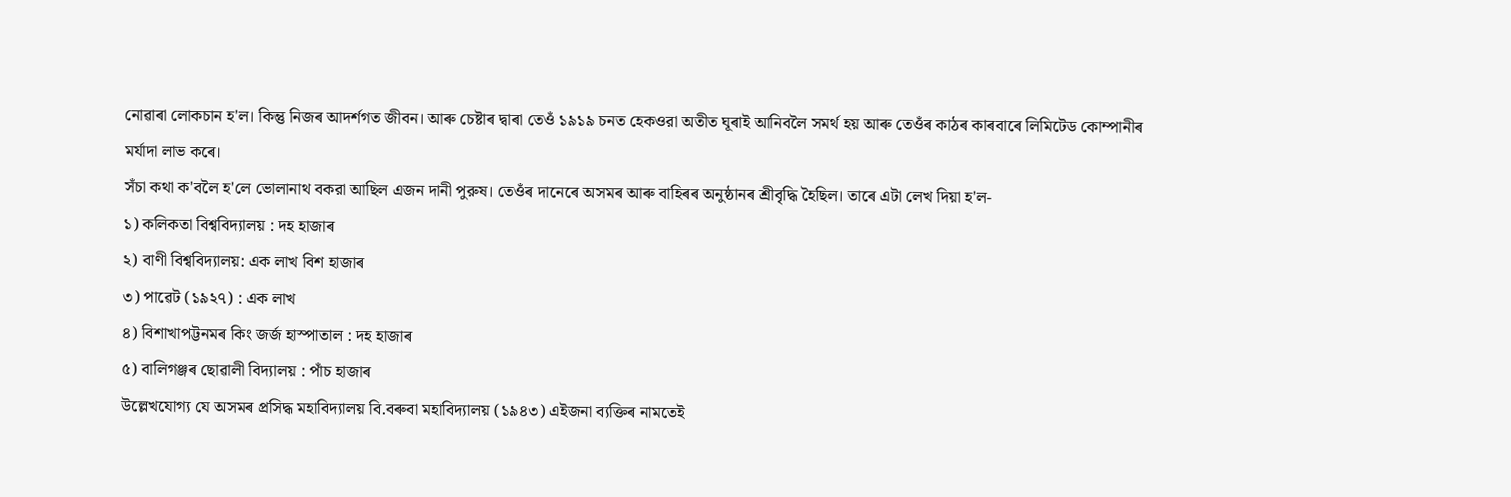নোৱাৰা লোকচান হ'ল। কিন্তু নিজৰ আদর্শগত জীবন। আৰু চেষ্টাৰ দ্বাৰা তেওঁ ১৯১৯ চনত হেকওরা অতীত ঘূৰাই আনিবলৈ সমর্থ হয় আৰু তেওঁৰ কাঠৰ কাৰবাৰে লিমিটেড কোম্পানীৰ মর্যাদা লাভ কৰে।
সঁচা কথা ক'বলৈ হ'লে ভোলানাথ বকরা আছিল এজন দানী পুরুষ। তেওঁৰ দানেৰে অসমৰ আৰু বাহিৰৰ অনুষ্ঠানৰ শ্রীবৃদ্ধি হৈছিল। তাৰে এটা লেখ দিয়া হ'ল-
১) কলিকতা বিশ্ববিদ্যালয় : দহ হাজাৰ
২) বাণী বিশ্ববিদ্যালয়: এক লাখ বিশ হাজাৰ
৩) পাৱেট (১৯২৭) : এক লাখ
৪) বিশাখাপট্টনমৰ কিং জর্জ হাস্পাতাল : দহ হাজাৰ
৫) বালিগঞ্জৰ ছোৱালী বিদ্যালয় : পাঁচ হাজাৰ
উল্লেখযোগ্য যে অসমৰ প্রসিদ্ধ মহাবিদ্যালয় বি.বৰুবা মহাবিদ্যালয় (১৯৪৩) এইজনা ব্যক্তিৰ নামতেই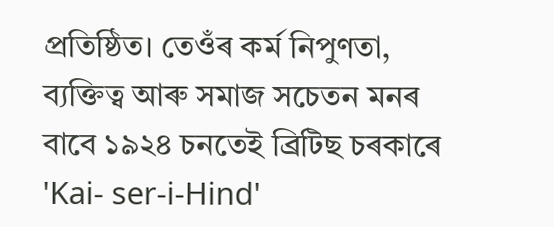প্রতিষ্ঠিত। তেওঁৰ কর্ম নিপুণতা, ব্যক্তিত্ব আৰু সমাজ সচেতন মনৰ বাবে ১৯২৪ চনতেই ব্রিটিছ চৰকাৰে 'Kai- ser-i-Hind'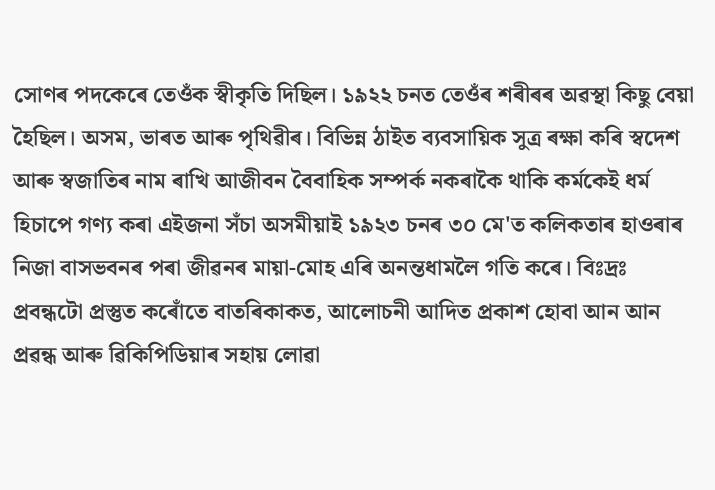সোণৰ পদকেৰে তেওঁক স্বীকৃতি দিছিল। ১৯২২ চনত তেওঁৰ শৰীৰৰ অৱস্থা কিছু বেয়া হৈছিল। অসম, ভাৰত আৰু পৃথিৱীৰ। বিভিন্ন ঠাইত ব্যবসায়িক সুত্র ৰক্ষা কৰি স্বদেশ আৰু স্বজাতিৰ নাম ৰাখি আজীবন বৈবাহিক সম্পর্ক নকৰাকৈ থাকি কর্মকেই ধর্ম হিচাপে গণ্য কৰা এইজনা সঁচা অসমীয়াই ১৯২৩ চনৰ ৩০ মে'ত কলিকতাৰ হাওৰাৰ নিজা বাসভবনৰ পৰা জীৱনৰ মায়া-মোহ এৰি অনন্তধামলৈ গতি কৰে। বিঃদ্রঃ প্রবন্ধটো প্রস্তুত কৰোঁতে বাতৰিকাকত, আলোচনী আদিত প্রকাশ হোবা আন আন প্ৰৱন্ধ আৰু ৱিকিপিডিয়াৰ সহায় লোৱা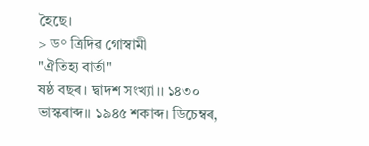হৈছে।
> ড° ত্রিদিৱ গোস্বামী
"ঐতিহ্য বাৰ্তা"
ষষ্ঠ বছৰ। দ্বাদশ সংখ্যা।। ১৪৩০ ভাস্কৰাব্দ।। ১৯৪৫ শকাব্দ। ডিচেম্বৰ,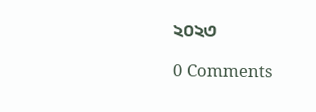২০২৩

0 Comments